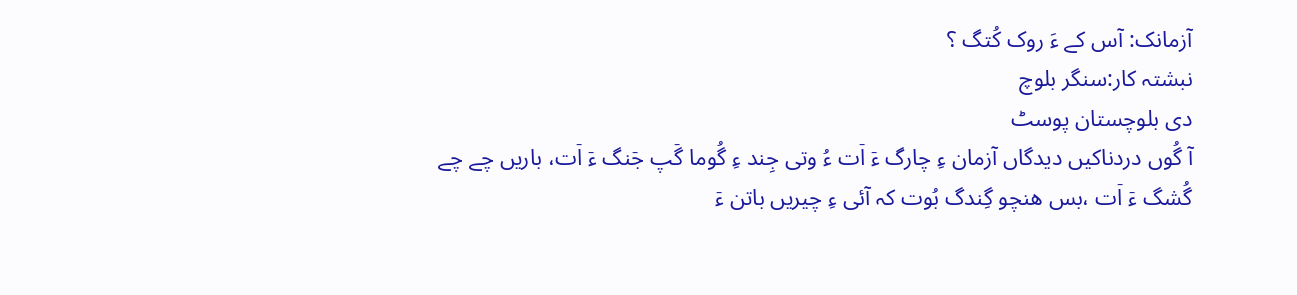آزمانک: آس کے ءَ روک کُتگ ؟
نبشتہ کار:سنگر بلوچ
دی بلوچستان پوسٹ
آ گُوں دردناکیں دیدگاں آزمان ءِ چارگ ءٙ اٙت ءُ وتی جِند ءِ گُوما گٙپ جٙنگ ءٙ اٙت، باریں چے چے گُشگ ءٙ اٙت ،بس ھنچو گِندگ بُوت کہ آئی ءِ چیریں باتن ءٙ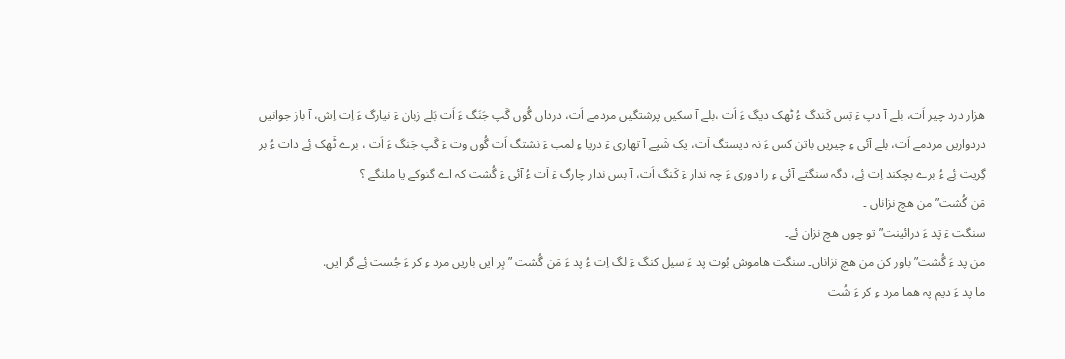ھزار درد چیر اَت، بلے آ دپ ءٙ بٙس کٙندگ ءُ ٹھک دیگ ءَ اَت ،بلے آ سکیں پرشتگیں مردمے اَت، درداں گُوں گٙپ جَنَگ ءَ اَت بَلے زبان ءٙ نیارگ ءَ اِت اِش، آ باز جوانیں دردواریں مردمے اَت، بلے آئی ءِ چیریں باتن کس ءَ نہ دیستگ اٙت، یک شٙپے آ تھاری ءٙ دریا ءِ لمب ءٙ نشتگ اَت گُوں وت ءٙ گٙپ جٙنگ ءَ اَت ، برے ٹٙھک ئِے دات ءُ بر گِریت ئِے ءُ برے بچکند اِت ئِے، دگہ سنگتے آئی ءِ را دوری ءَ چہ ندار ءٙ کٙنگ اَت، آ بس ندار چارگ ءٙ اٙت ءُ آئی ءٙ گُشت کہ اے گنوکے یا ملنگے ؟
مٙن گُشت” من ھچ نزاناں ۔
سنگت ءٙ پٙد ءَ درائینت” تو چوں ھچ نزان ئے۔
من پد ءَ گُشت” باور کن من ھچ نزاناں۔ سنگت ھاموش بُوت پد ءَ سیل کنگ ءٙ لگ اِت ءُ پد ءَ مٙن گُشت ” بِر ایں باریں مرد ءِ کر ءَ جُست ئِے گر ایں.
ما پد ءَ دیم پہ ھما مرد ءِ کر ءَ شُت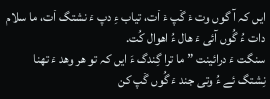ایں کہ آ گوں وت ءٙ گٙپ ءٙ اٙت، تیاب ءِ دپ ءٙ نشتگ اٙت، ما سلام دات ءُ گُوں آئی ءٙ ھال ءُ اھوال کُت.
سنگت ءٙ درائینت ” ما ترا گِندگ ءَ ایں کہ تو ھر وھد ءٙ تھنا نِشتگ ئے ءُ وتی جند ءٙ گُوں گٙپ کن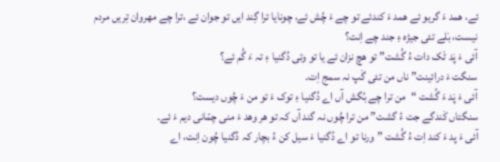ئے، ھمد ءَ گریو ئے ھمد ءَ کندئے تو چے ءَ چُش ئے، چونایا ترا گِند ایں تو جوان ئے ،ترا چے مھروان تِریں مردم نیست، بَلے تئی جیڑہ ءِ جند چے اِنت؟
آئی ءٙ پٙد ٹٙک دات ءُ گُشت” تو ھچ نزان ئے یا تو وتی دُگنیا ءِ تہ ءَ گُم ئے؟
سنگت ءٙ درائینت” ناں من تئی گٙپ نہ سمج اِت۔
آئی ءٙ پٙد ءَ گُشت “من ترا چے بُگش آں اے دُگنیا ءِ توک ءَ تو من ءَ چُوں دیست؟
سنگتاں کٙندگے جت ءُ گشت” من ترا چُوں نہ گند آں کہ تو ھر وھد ءٙ منی چمّانی دیم ءٙ ئے۔
آئی ءَ پد ءَ کند اِت ءُ گُشت ” ورنا تو اے دُگنیا ءٙ سیل کن ءُ بچار کہ دُگنیا چُون اِنت، اے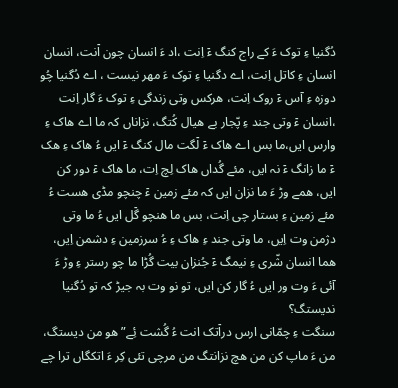دُگنیا ءِ توک ءَ کے راج کنگ ءٙ اِنت ،اد ءَ انسان چون اٙنت، انسان انسان ءِ کاتل اِنت، اے دگنیا ءِ توک ءَ مھر نیست ، اے دُگنیا چُو دوزہ ءِ آس ءٙ روک اِنت، ھرکس وتی زندگی ءِ توک ءَ گار اِنت ،انسان ءٙ وتی جند ءِ پّجار بے ھیال کُتگ، نزاناں کہ ما اے ھاک ءِ وارس ایں،ما بس اے ھاک ءٙ لٙگت مال کنگ ءٙ ایں ءُ ھاک ءِ ھک ءٙ ما زانگ ءٙ نہ ایں، مئے گُداں ھاک لِچ اِت، ما ھاک ءٙ دور کن ایں، ھمے وڑ ءَ ما نزان ایں کہ مئے زمین ءٙ چنچو مڈی ھست ءُ مئے زمین ءِ بستار چی اِنت، بس ما ھنچو گٙل ایں ءُ ما وتی دژمن وت اِیں، ما وتی جند ءِ ھاک ءِ ءُ سرزمین ءِ دشمن اِیں، ھما انسان شّری ءِ نیمگ ءٙ جُنزان بیت گُڑا ما چو رستر ءِ وڑ ءَ آئی ءَ وت ور ایں ءُ گار کن ایں، تو نو وت بہ جیڑ کہ تو دُگنیا ندیستگ؟
سنگت ءِ چمّانی ارس دراٙتک انت ءُ گُشت ئِے” ھو من دیستگ، من ءَ ماپ کن من ھچ نزانتگ من مرچی تئی کِر ءَ اتکگاں ترا چے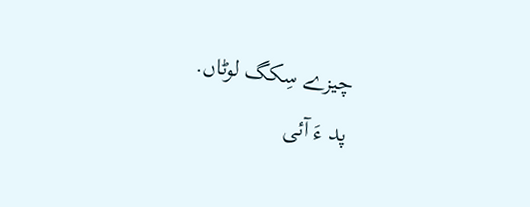چیزے سِکگ لوٹاں.
پد ءَ آئی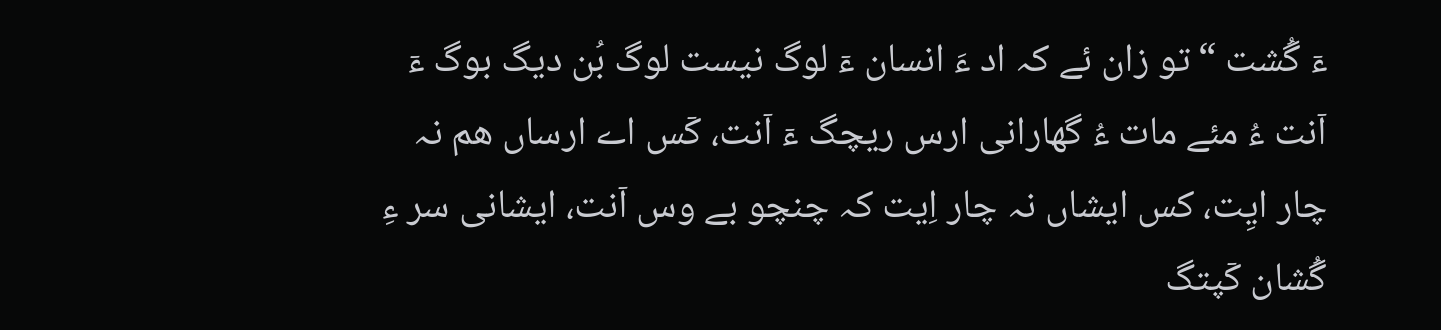ءٙ گُشت “تو زان ئے کہ اد ءَ انسان ءٙ لوگ نیست لوگ بُن دیگ بوگ ءٙ اٙنت ءُ مئے مات ءُ گھارانی ارس ریچگ ءٙ اٙنت، کٙس اے ارساں ھم نہ چار ایِت، کس ایشاں نہ چار اِیت کہ چنچو بے وس اٙنت، ایشانی سر ءِ گُشان کٙپتگ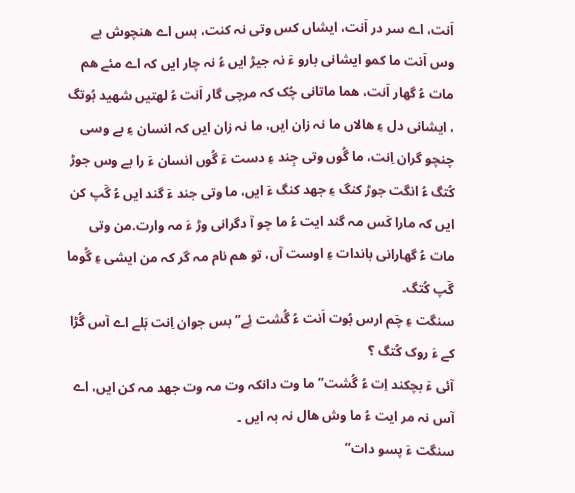اَنت، اے سر در اٙنت، ایشاں کس وتی نہ کنت، بس اے ھنچوش بے وس اٙنت ما کمو ایشانی بارو ءٙ نہ جیڑ ایں ءُ نہ چار ایں کہ اے مئے ھم مات ءُ گھار اٙنت، ھما ماتانی چُک کہ مرچی گار اٙنت ءُ لھتیں شھید بُوتگ ، ایشانی دل ءِ ھالاں ما نہ زان ایں، ما نہ زان ایں کہ انسان ءِ بے وسی چنچو گران اِنت، ما گُوں وتی جِند ءِ دست ءٙ گُوں انسان ءٙ را بے وس جوڑ کُتگ ءُ انگت جوڑ کنگ ءِ جھد کنگ ءٙ ایں، ما وتی جند ءٙ گند ایں ءُ گٙپ کن ایں کہ مارا کٙس مہ گند ایت ءُ ما چو آ دگرانی وڑ ءَ مہ وارت.من وتی مات ءُ گھارانی باندات ءِ اوست آں، تو ھم نام مہ گر کہ من ایشی ءِ گُوما گٙپ کُتگ۔
سنگت ءِ چٙم ارس بُوت اَنت ءُ گُشت ئِے” بس جوان اِنت بَلے اے آس گُڑا کے ءَ روک کُتگ ؟
آئی ءٙ بچکند اِت ءُ گُشت” ما وت دانکہ وت مہ وت جھد مہ کن ایں، اے آس نہ مر ایت ءُ ما وش ھال نہ بہ ایں ۔
سنگت ءٙ پسو دات”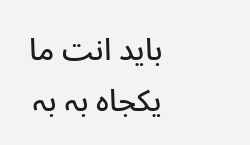باید انت ما یکجاہ بہ بہ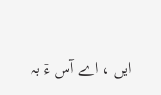ایں ، اے آس ءٙ بہ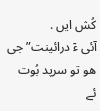کُش ایں .
آئی ءٙ درائینت” جی ھو تو سرپد بُوت ئے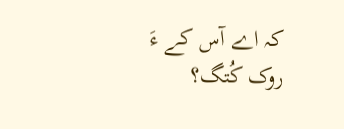کہ اے آس کے ءَ روک کُتگ؟